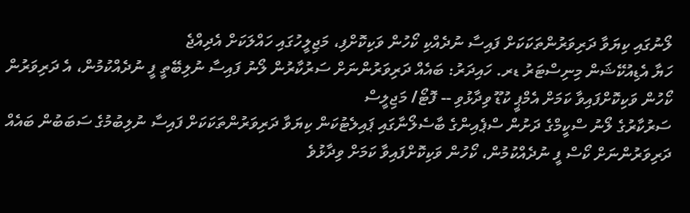ލޯނުގައި ކިޔަވާ ދަރިވަރުންތަކަކަށް ފައިސާ ނުދެއްކި ކޯހުން ވަކިކޮށްފި، މަޖިލީހުގައި ހައްލަކަށް އެދިއްޖެ
ހަޔާ އެޑިއުކޭޝަން މިނިސްޓަރު ޑރ. ހައިދަރު: ބައެއް ދަރިވަރުންނަށް ސަރުކާރުން ލޯނު ފައިސާ ނުލިބޭތީ ފީ ނުދެއްކުމުން، އެ ދަރިވަރުން ކޯހުން ވަކިކޮށްފައިވާ ކަމަށް އެމްޕީ ކުޑޫ ވިދާޅުވި -- ފޮޓޯ/ މަޖިލީސް
ސަރުކާރުގެ ލޯނު ސްކީމްގެ ދަށުން ސްޕެއިންގެ ބާސެލޯނާގައި ޕައިލެޓުކަން ކިޔަވާ ދަރިވަރުންތަކަކަށް ފައިސާ ނުލިބުމުގެ ސަބަބުން ބައެއް ދަރިވަރުންނަށް ކޯސް ފީ ނުދެއްކުމުން، ކޯހުން ވަކިކޮށްފައިވާ ކަމަށް ވިދާޅުވެ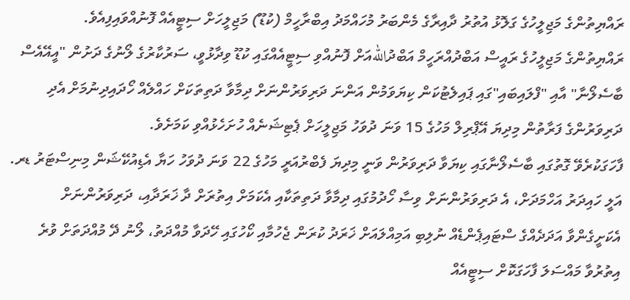ރައްޔިތުންގެ މަޖިލީހުގެ ގަލޮޅު އުތުރު ދާއިރާގެ މެންބަރު މުހައްމަދު އިބްރާހީމް (ކުޑޫ) މަޖިލީހަށް ސިޓީއެއް ފޮނުއްވައިފިއެވެ.
ރައްޔިތުންގެ މަޖިލީހުގެ ރައީސް އަބްދުއްރަހީމް އަބްދުاللهއަށް ފޮނުއްވި ސިޓީއެއްގައި ކުޑޫ ވިދާޅުވީ، ސަރުކާރުގެ ލޯނުގެ ދަށުން "އީއޭއެސް ބާސެލޯނާ" އާއި "ފްލައިބައި"ގައި ޕައިލެޓުކަން ކިޔަވަމުން އަންނަ ދަރިވަރުންނަށް ދިމާވާ ދަތިތަކަށް ހައްލެއް ހޯދައިދިނުމަށް އެދި ދަރިވަރުންގެ ފަރާތުން މިދިޔަ އޭޕްރިލް މަހުގެ 15 ވަނަ ދުވަހު މަޖިލީހަށް ޕެޓިޝަނެއް ހުށަހެޅުއްވި ކަމަށެވެ.
ފާހަގަކުރެވޭ ގޮތުގައި ބާސެލޯނާގައި ކިޔަވާ ދަރިވަރުން ވަނީ މިދިޔަ ފެބްރުއަރީ މަހުގެ 22 ވަނަ ދުވަހު ހަޔާ އެޑިއުކޭޝަން މިނިސްޓަރު ޑރ. އަލީ ހައިދަރު އަހްމަދަށް، އެ ދަރިވަރުންނަށް ވިސާ ހޯދުމުގައި ދިމާވާ ދަތިތަކާއި އެކަމަށް އިތުރަށް ދާ ޚަރަދާއި، ދަރިވަރުންނަށް އެކަށީގެންވާ އަދަދެއްގެ ސްޓައިޕެންޑެއް ނުލިބި އަމިއްލައަށް ޚަރަދު ކުރަން ޖެހުމާއި ކޯހުގައި ހޭދަވާ މުއްދަތު، ލޯނު ދޭ މުއްދަތަށް ވުރެ އިތުރުވާ މައްސަލަ ފާހަގަކޮށް ސިޓީއެއް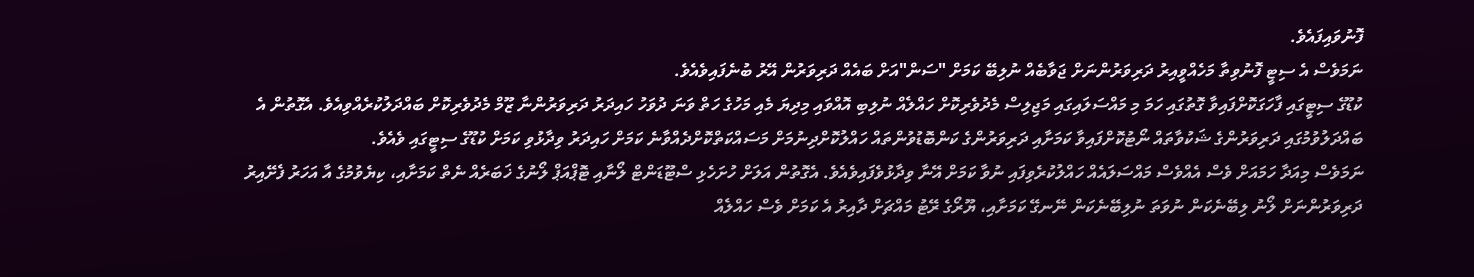ފޮނުވައިފައެވެ.
ނަމަވެސް އެ ސިޓީ ފޮނުވިތާ މަހެއްވީއިރު ދަރިވަރުންނަށް ޖަވާބެއް ނުލިބޭ ކަމަށް "ސަން"އަށް ބައެއް ދަރިވަރުން އޭރު ބުނެފައިވެއެވެ.
ކުޑޫގެ ސިޓީގައި ފާހަގަކޮށްފައިވާ ގޮތުގައި ހަމަ މި މައްސަލައިގައި މަޖިލިސް މެދުވެރިކޮށް ހައްލެއް ނުލިބި އޮއްވައި މިދިޔަ މެއި މަހުގެ ހަތް ވަނަ ދުވަހު ހައިދަރު ދަރިވަރުންނާ ޒޫމް މެދުވެރިކޮށް ބައްދަލުކުރެއްވިއެވެ. އެގޮތުން އެ ބައްދަލުވުމުގައި ދަރިވަރުންގެ ޝަކުވާތައް ނޯޓުކޮށްފައިވާ ކަމަށާއި ދަރިވަރުންގެ ކަންބޮޑުވުންތައް ހައްލުކޮށްދިނުމަށް މަސައްކަތްކޮށްދެއްވާނެ ކަމަށް ހައިދަރު ވިދާޅުވި ކަމަށް ކުޑޫގެ ސިޓީގައި ވެއެވެ.
ނަމަވެސް މިއަދާ ހަމައަށް ވެސް އެއްވެސް މައްސަލައެއް ހައްލުކުރެވިފައި ނުވާ ކަމަށް އޭނާ ވިދާޅުވެފައިވެއެވެ. އެގޮތުން އަލަށް ހުށަހެޅި ސްޓޫޑަންޓް ލޯނާއި ޓޮޕްއަޕް ލޯނުގެ ޚަބަރެއް ނެތް ކަމަށާއި، ކިޔެވުމުގެ އާ އަހަރު ފެށޭއިރު ދަރިވަރުންނަށް ލޯނު ލިބޭނެކަން ނުވަތަ ނުލިބޭނެކަން ނޭނގޭ ކަމަށާއި، ޔޫރޯގެ ރޭޓު މައްޗަށް ދާއިރު އެ ކަމަށް ވެސް ހައްލެއް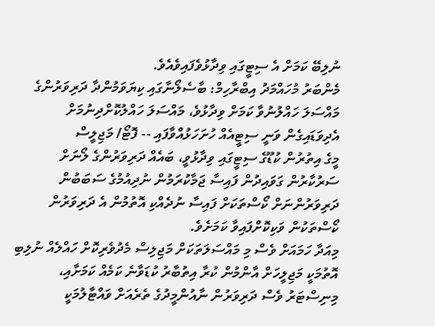ނުލިބޭ ކަމަށް އެ ސިޓީގައި ވިދާޅުވެފައިވެއެވެ.
މެންބަރު މުހައްމަދު އިބްރާހިމް: ބާސެލޯނާގައި ކިޔަވަމުންދާ ދަރިވަރުންގެ މައްސަލަ ހައްލުނުވާ ކަމަށް ވިދާޅުވެ، މައްސަލަ ހައްލުކޮށްދިނުމަށް އެދިވަޑައިގެން ވަނީ ސިޓީއެއް ހުށަހަޅުއްވާފައި -- ފޮޓޯ/ މަޖިލީސް
މީގެ އިތުރުން ކުޑޫގެ ސިޓީގައި ވިދާޅުވީ، ބައެއް ދަރިވަރުންގެ ލޯނަށް ސަރުކާރުން ގަވައިދުން ފައިސާ ޖަމާކުރަމުން ނުދިއުމުގެ ސަބަބުން ދަރިވަރުންނަށް ކޯސްތަކަށް ފައިސާ ނުދެއްކި އޮތުމުން އެ ދަރިވަރުން ކޯސްތަކުން ވަކިކޮށްފައިވާ ކަމަށެވެ.
މިއަދާ ހަމައަށް ވެސް މި މައްސަލަތަކަށް މަޖިލިސް މެދުވެރިކޮށް ހައްލެއް ނުލިބި އޮތުމަކީ މަޖިލީހަށް އާންމުން ކުރާ އިތުބާރު ކުޑަވާނެ ކަމެއް ކަމަށާއި، މިނިސްޓަރު ވެސް ދަރިވަރުން ނާއުންމީދުގެ ތެރެއަށް ވައްޓާލުމަކީ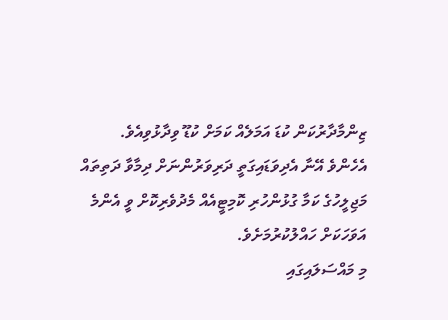ޒިންމާދާރުކަން ކުޑަ އަމަލެއް ކަމަށް ކުޑޫ ވިދާޅުވިއެވެ.
އެހެންވެ އޭނާ އެދިވަޑައިގަތީ ދަރިވަރުންނަށް ދިމާވާ ދަތިތައް މަޖިލީހުގެ ކަމާ ގުޅުންހުރި ކޮމިޓީއެއް މެދުވެރިކޮށް ވީ އެންމެ އަވަހަކަށް ހައްލުކުރުމަށެވެ.
މި މައްސަލައިގައި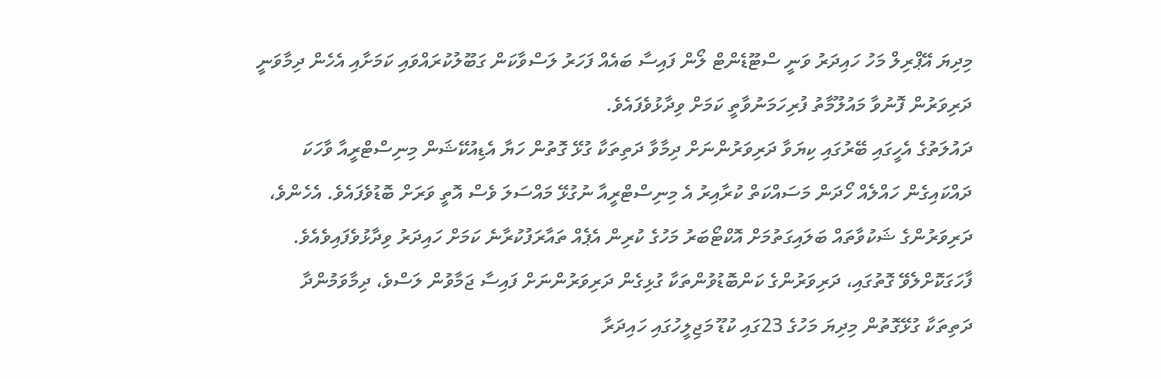މިދިޔަ އޭޕްރިލް މަހު ހައިދަރު ވަނީ ސްޓޫޑެންޓް ލޯން ފައިސާ ބައެއް ފަހަރު ލަސްވާކަން ގަބޫލުކުރައްވައި ކަމަށާއި އެހެން ދިމާވަނީ ދަރިވަރުން ފޮނުވާ މައުލޫމާތު ފުރިހަމަނުވާތީ ކަމަށް ވިދާޅުވެފައެވެ.
ދައުލަތުގެ އެހީގައި ބޭރުގައި ކިޔަވާ ދަރިވަރުންނަށް ދިމާވާ ދަތިތަކާ ގުޅޭ ގޮތުން ހަޔާ އެޑިއުކޭޝަން މިނިސްޓްރީއާ ވާހަކަ ދައްކައިގެން ހައްލެއް ހޯދަން މަސައްކަތް ކުރާއިރު އެ މިނިސްޓްރީއާ ނުގުޅޭ މައްސަލަ ވެސް އޮތީ ވަރަށް ބޮޑުވެފައެވެ. އެހެންވެ، ދަރިވަރުންގެ ޝަކުވާތައް ބަލައިގަތުމަށް އޮކްޓޯބަރު މަހުގެ ކުރިން އެޕެއް ތައާރަފުކުރާނެ ކަމަށް ހައިދަރު ވިދާޅުވެފައިވެއެވެ.
ފާހަގަކޮށްލެވޭ ގޮތުގައި، ދަރިވަރުންގެ ކަންބޮޑުވުންތަކާ ގުޅިގެން ދަރިވަރުންނަށް ފައިސާ ޖަމާވުން ލަސްވެ، ދިމާވަމުންދާ ދަތިތަކާ ގުޅޭގޮތުން މިދިޔަ މަހުގެ 23ގައި ކުޑޫ މަޖިލީހުގައި ހައިދަރާ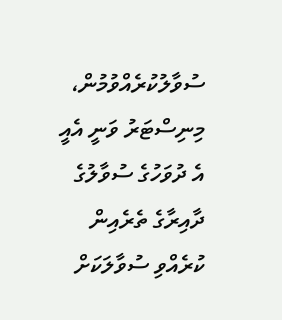ސުވާލުކުރެއްވުމުން، މިނިސްޓަރު ވަނީ އެއީ އެ ދުވަހުގެ ސުވާލުގެ ދާއިރާގެ ތެރެއިން ކުރެއްވި ސުވާލަކަށް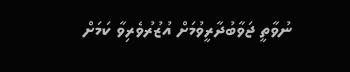ނުވާތީ ޖަވާބުދާރީވުމަށް އުޒުރުވެރިވާ ކަމަށް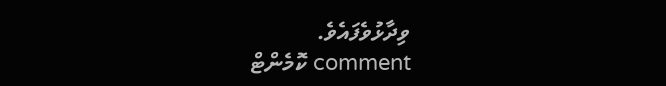ވިދާޅުވެފައެވެ.
comment ކޮމެންޓް